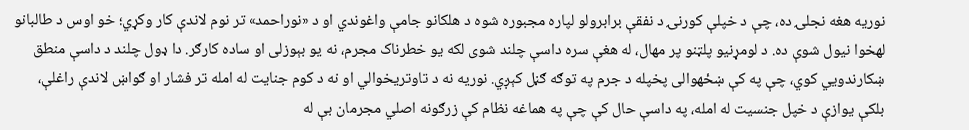نوریه هغه نجلۍ ده، چې د خپلې کورنۍ د نفقې برابرولو لپاره مجبوره شوه د هلکانو جامې واغوندي او د «نوراحمد» تر نوم لاندې کار وکړي؛ خو اوس د طالبانو لهخوا نیول شوې ده. د لومړنیو پلټنو پر مهال، له هغې سره داسې چلند شوی لکه یو خطرناک مجرم، نه یو بېوزلی او ساده کارګر. دا ډول چلند د داسې منطق ښکارندويي کوي، چې په کې ښځهوالی پخپله د جرم په توګه ګڼل کېږي. نوریه نه د تاوتریخوالي او نه د کوم جنایت له امله تر فشار او ګواښ لاندې راغلې، بلکې یوازې د خپل جنسیت له امله، په داسې حال کې چې په هماغه نظام کې زرګونه اصلي مجرمان بې له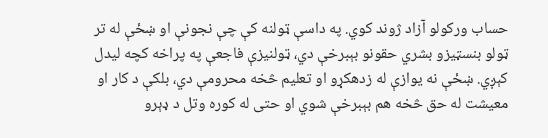حساب ورکولو آزاد ژوند کوي. په داسې ټولنه کې چې نجونې او ښځې له تر ټولو بنسټیزو بشري حقونو بېبرخې دي، ټولنیزې فاجعې په پراخه کچه لیدل کېږي. ښځې نه یوازې له زدهکړو او تعلیم څخه محرومې دي، بلکې د کار او معیشت له حق څخه هم بېبرخې شوي او حتی له کوره وتل د ډېرو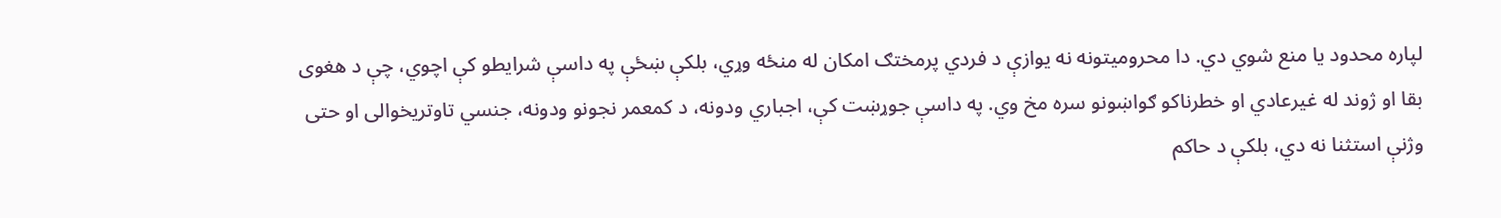لپاره محدود یا منع شوي دي. دا محرومیتونه نه یوازې د فردي پرمختګ امکان له منځه وړي، بلکې ښځې په داسې شرایطو کې اچوي، چې د هغوی بقا او ژوند له غیرعادي او خطرناکو ګواښونو سره مخ وي. په داسې جوړښت کې، اجباري ودونه، د کمعمر نجونو ودونه، جنسي تاوتریخوالی او حتی وژنې استثنا نه دي، بلکې د حاکم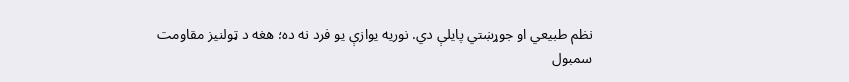نظم طبیعي او جوړښتي پایلې دي. نوریه یوازې یو فرد نه ده؛ هغه د ټولنیز مقاومت سمبول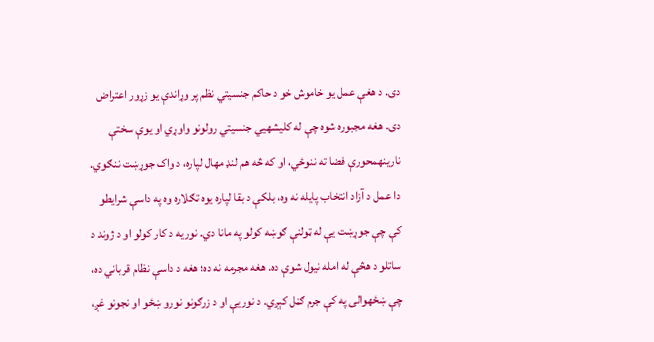دی. د هغې عمل یو خاموش خو د حاکم جنسیتي نظم پر وړاندې یو زړور اعتراض دی. هغه مجبوره شوه چې له کلیشهیي جنسیتي رولونو واوړي او یوې سختې نارینهمحورې فضا ته ننوځي، او که څه هم لنډ مهال لپاره، د واک جوړښت ننګوي. دا عمل د آزاد انتخاب پایله نه وه، بلکې د بقا لپاره یوه تګلاره وه په داسې شرایطو کې چې جوړښت يې له ټولنې ګوښه کولو په مانا دي. نوریه د کار کولو او د ژوند د ساتلو د هڅې له امله نیول شوې ده. هغه مجرمه نه ده؛ هغه د داسې نظام قرباني ده، چې ښځهوالی په کې جرم ګڼل کېږي. د نوریې او د زرګونو نورو ښځو او نجونو غږ،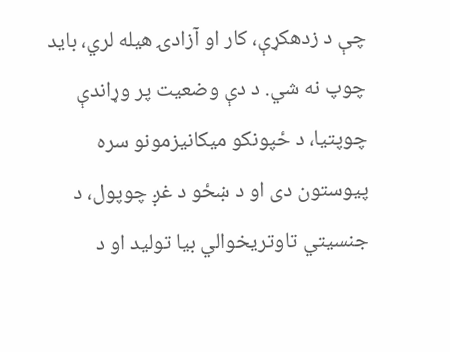چې د زدهکړې، کار او آزادۍ هیله لري، باید چوپ نه شي. د دې وضعیت پر وړاندې چوپتیا، د ځپونکو میکانیزمونو سره پيوستون دی او د ښځو د غږ چوپول، د جنسیتي تاوتریخوالي بیا تولید او د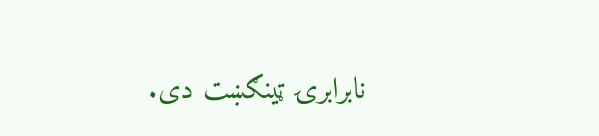نابرابرۍ ټینګښت دی.